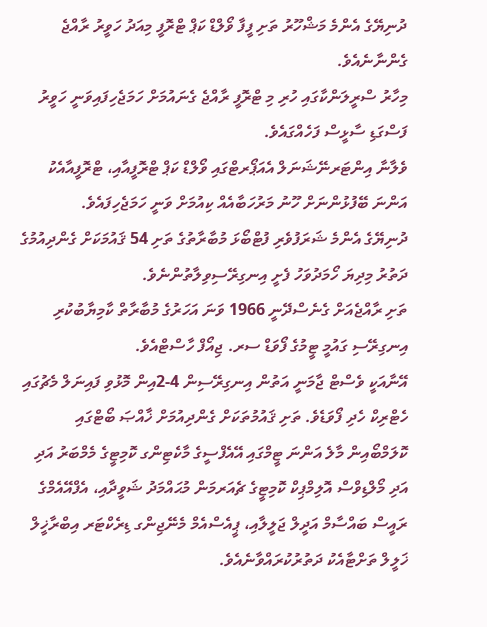ދުނިޔޭގެ އެންމެ މަޝްހޫރު ތަށި ފީފާ ވޯލްޑް ކަޕް ޓްރޮފީ މިއަދު ހަވީރު ރާއްޖެ ގެންނާނެއެވެ.
މިހާރު ސްރީލަންކާގައި ހުރި މި ޓްރޮފީ ރާއްޖެ ގެނައުމަށް ހަމަޖެހިފައިވަނީ ހަވީރު ފަސްގަޑި ސާޅީސް ފަހެއްގައެވެ.
ވެލާނާ އިންޓަރނޭޝަނަލް އެއަޕޯރޓްގައި ވޯލްޑް ކަޕް ޓްރޮފީއާއި، ޓްރޮފީއާއެކު އަންނަ ބޭފުޅުންނަށް ހޫނު މަރުހަބާއެއް ކިއުމަށް ވަނީ ހަމަޖެހިފައެވެ.
ދުނިޔޭގެ އެންމެ ޝަރަފުވެރި ފުޓްބޯޅަ މުބާރާތުގެ ތަށި 54 ޤައުމަކަށް ގެންދިއުމުގެ ދަތުރު މިދިޔަ ހޯމަދުވަހު ފެށީ އިނގިރޭސިވިލާތުންނެވެ.
ތަށި ރާއްޖެއަށް ގެނެސްދޭނީ 1966 ވަނަ އަހަރުގެ މުބާރާތް ކާމިޔާބުކުރި އިނގިރޭސި ގައުމީ ޓީމުގެ ފޯވަޑް ސރ. ޖިއޯފް ހާސްޓްއެވެ.
އޭނާއަކީ ވެސްޓް ޖާމަނީ އަތުން އިނގިރޭސިން 4-2އިން މޮޅުވި ފައިނަލް މެޗުގައި ހެޓްރިކް ހެދި ފޯވަޑެވެ. ތަށި ޤައުމުތަކަށް ގެންދިއުމަށް ޚާއްޞަ ބޯޓްގައި ކޮލަމްބޯއިން މާލެ އަންނަ ޓީމްގައި އޭއެފްސީގެ މާކެޓިންގ ކޮމިޓީގެ މެމްބަރު އަދި އަދި މޯލްޑިވްސް އޮލިމްޕިކް ކޮމިޓީގެ ޗެއަރމަން މުޙައްމަދު ޝަވީދާއި، އެފްއޭއެމްގެ ރައީސް ބައްސާމް އަދީލް ޖަލީލާއި، ޕީއެސްއެމް މެނޭޖިންގ ޑިރެކްޓަރ އިބްރާޚީލް ޚަލީލް ތަށްޓާއެކު ދަތުރުކުރައްވާނެއެވެ.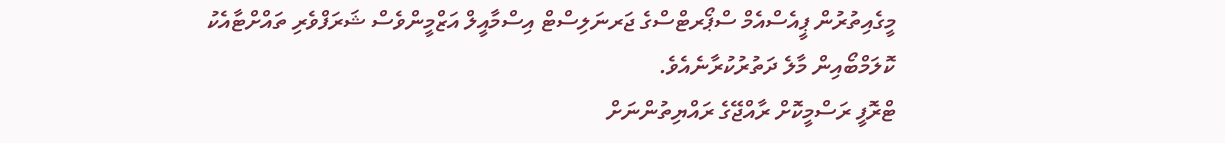މީގެއިތުރުން ޕީއެސްއެމް ސްޕޯރޓްސްގެ ޖަރނަލިސްޓް އިސްމާއީލް އަޒްމީންވެސް ޝަރަފްވެރި ތައްށްޓާއެކު ކޮލަމްބޯއިން މާލެ ދަތުރުކުރާނެއެވެ.
ޓްރޮފީ ރަސްމީކޮށް ރާއްޖޭގެ ރައްޔިތުންނަށް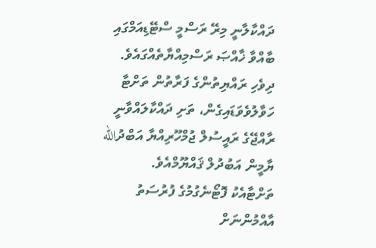ދައްކާލާނީ މިރޭ ރަސްމީ ސްޓޭޑިއަމްގައި ބާއްވާ ޚާއްޞަ ރަސްމިއްޔާތެއްގައެވެ. ދިވެހި ރައްޔިތުންގެ ފަރާތުން ތަށްޓާ ހަވާލުވެވަޑައިގެން، ތަށި ދައްކާލައްވާނީ ރާއްޖޭގެ ރައީސުލް ޖުމްހޫރިއްޔާ އަބްދުالله ޔާމީން އަބުދުލް ޤައްޔޫމްއެވެ.
ތަށްޓާއެކު ފޮޓޯނެގުމުގެ ފުރުސަތު އާއްމުންނަށް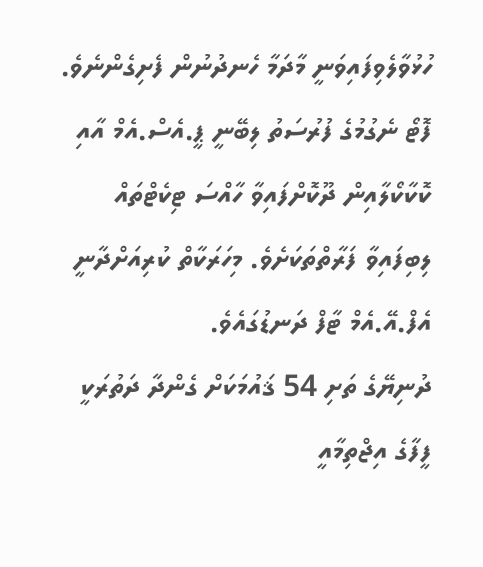ހުޅުވާލެވިފައިވަނީ މާދަމާ ހެނދުނުން ފެށިގެންނެވެ. ފޮޓޯ ނެގުމުގެ ފުރުސަތު ލިބޭނީ ޕީ.އެސް.އެމް އާއި ކޮކާކޯލާއިން ދޫކޮށްފައިވާ ހާއްސަ ޓިކެޓްތައް ލިބިފައިވާ ފަރާތްތަކަށެވެ. މިހަރަކާތް ކުރިއަށްދާނީ އެފް.އޭ.އެމް ޓާފް ދަނޑުގައެވެ.
ދުނިޔޭގެ ތަށި 54 ޤައުމަކަށް ގެންދާ ދަތުރަކީ ފީފާގެ އިޖްތިމާއީ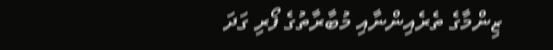ޒިންމާގެ ތެރެއިންނާއި މުބާރާތުގެ ފޯރި ގަދަ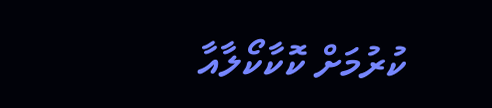ކުރުމަށް ކޮކާކޯލާއާ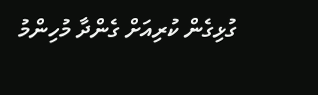ގުޅިގެން ކުރިއަށް ގެންދާ މުހިންމު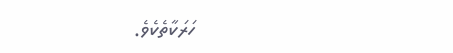ހަރަކާތެކެވެ.